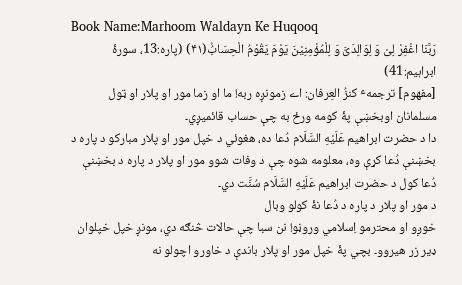Book Name:Marhoom Waldayn Ke Huqooq
رَبَّنَا اغْفِرْ لِیْ وَ لِوَالِدَیَّ وَ لِلْمُؤْمِنِیْنَ یَوْمَ یَقُوْمُ الْحِسَابُ۠(۴۱) (پارہ:13، سورۀ ابراہیم:41)
[مفهوم] ترجمهٴ کنزُ العِرفان: اے زمونږه ربه! ما او زما مور او پلار او ټول مسلمانان اوبخښې پۀ کومه ورځ به چې حساب قائميږي۔
دا د حضرت ابراهيم عَلَیْهِ السَّلَام دُعا ده، هغوئي د خپل مور او پلار مبارکو د پاره د بخښنې دُعا کړې وه، معلومه شوه چې د وفات شوو مور او پلار د پاره د بخښنې دُعا کول د حضرت ابراهيم عَلَیْهِ السَّلَام سُنَّت دي۔
د مور او پلار د پاره د دُعا نۀ کولو وبال
خوږو او محترمو اِسلامي وروڼو! نن سبا چې حالات څنګه دي، مونږ خپل خپلوان ډير زر هيروو۔ بچي پۀ خپل مور او پلار باندې د خاورو اچولو نه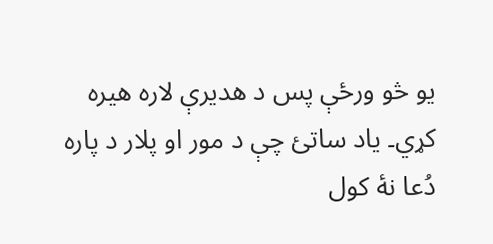يو څو ورځې پس د هديرې لاره هيره کړي۔ ياد ساتئ چې د مور او پلار د پاره دُعا نۀ کول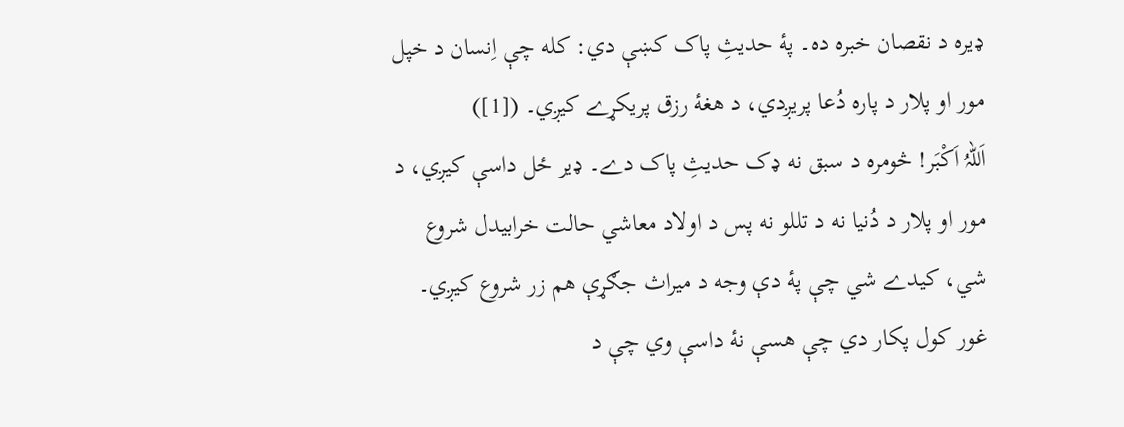ډيره د نقصان خبره ده۔ پۀ حديثِ پاک کښې دي: کله چې اِنسان د خپل مور او پلار د پاره دُعا پريږدي، د هغۀ رزق پريکړے کيږي۔ ([1])
اَللہُ اَکْبَر! څومره د سبق نه ډک حديثِ پاک دے۔ ډير ځل داسې کيږي، د مور او پلار د دُنيا نه د تللو نه پس د اولاد معاشي حالت خرابيدل شروع شي، کيدے شي چې پۀ دې وجه د ميراث جګړې هم زر شروع کيږي۔ غور کول پکار دي چې هسې نۀ داسې وي چې د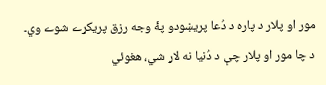مور او پلار د پاره د دُعا پريښودو پۀ وجه رزق پريکړے شوے وي۔
د چا مور او پلار چې د دُنيا نه لاړ شي، هغوئي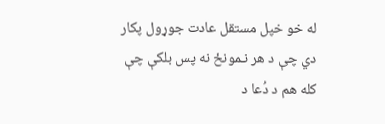له خو خپل مستقل عادت جوړول پکار دي چې د هر نـمونځ نه پس بلکې چې کله هم د دُعا د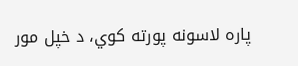پاره لاسونه پورته کوي، د خپل مور